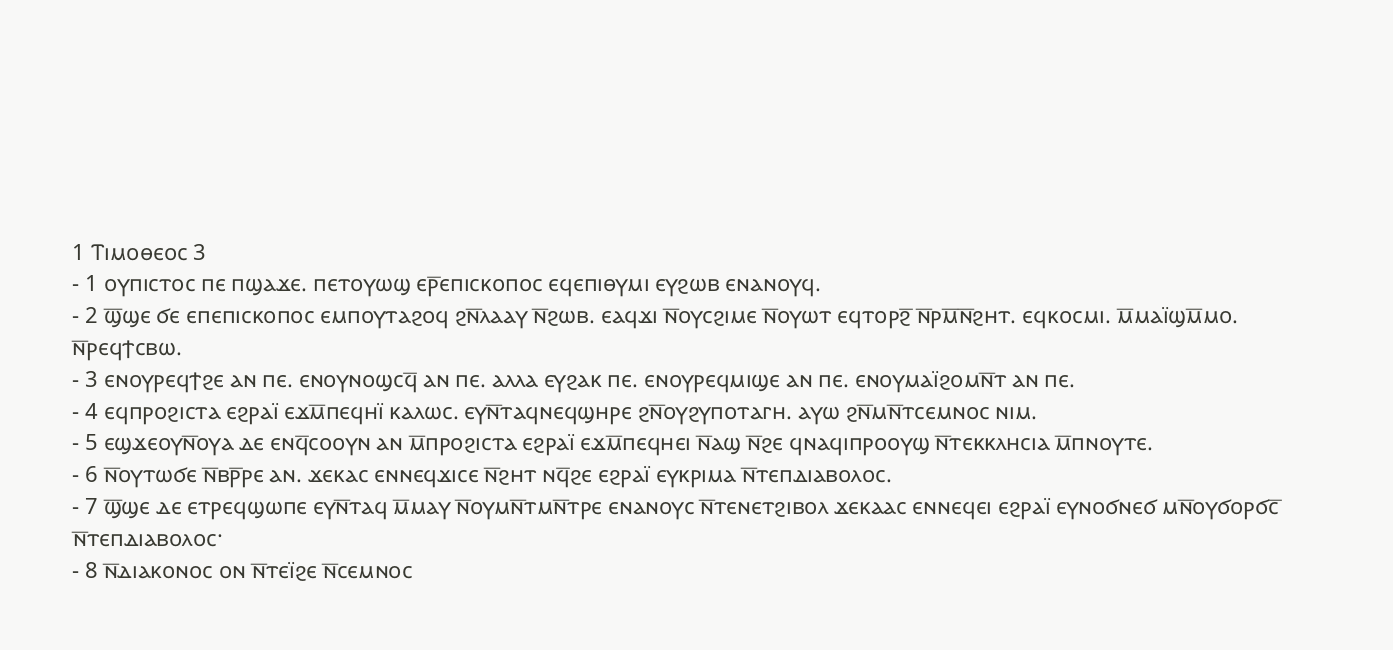1 Ⲧⲓⲙⲟⲑⲉⲟⲥ 3
- 1 ⲟⲩⲡⲓⲥⲧⲟⲥ ⲡⲉ ⲡϣⲁϫⲉ. ⲡⲉⲧⲟⲩⲱϣ ⲉⲣ̅ⲉⲡⲓⲥⲕⲟⲡⲟⲥ ⲉϥⲉⲡⲓⲑⲩⲙⲓ ⲉⲩϩⲱⲃ ⲉⲛⲁⲛⲟⲩϥ.
- 2 ϣ̅ϣⲉ ϭⲉ ⲉⲡⲉⲡⲓⲥⲕⲟⲡⲟⲥ ⲉⲙⲡⲟⲩⲧⲁϩⲟϥ ϩⲛ̅ⲗⲁⲁⲩ ⲛ̅ϩⲱⲃ. ⲉⲁϥϫⲓ ⲛ̅ⲟⲩⲥϩⲓⲙⲉ ⲛ̅ⲟⲩⲱⲧ ⲉϥⲧⲟⲣϩ̅ ⲛ̅ⲣⲙ̅ⲛ̅ϩⲏⲧ. ⲉϥⲕⲟⲥⲙⲓ. ⲙ̅ⲙⲁⲓ̈ϣⲙ̅ⲙⲟ. ⲛ̅ⲣⲉϥϯⲥⲃⲱ.
- 3 ⲉⲛⲟⲩⲣⲉϥϯϩⲉ ⲁⲛ ⲡⲉ. ⲉⲛⲟⲩⲛⲟϣⲥϥ̅ ⲁⲛ ⲡⲉ. ⲁⲗⲗⲁ ⲉⲩϩⲁⲕ ⲡⲉ. ⲉⲛⲟⲩⲣⲉϥⲙⲓϣⲉ ⲁⲛ ⲡⲉ. ⲉⲛⲟⲩⲙⲁⲓ̈ϩⲟⲙⲛ̅ⲧ ⲁⲛ ⲡⲉ.
- 4 ⲉϥⲡⲣⲟϩⲓⲥⲧⲁ ⲉϩⲣⲁⲓ̈ ⲉϫⲙ̅ⲡⲉϥⲏⲓ̈ ⲕⲁⲗⲱⲥ. ⲉⲩⲛ̅ⲧⲁϥⲛⲉϥϣⲏⲣⲉ ϩⲛ̅ⲟⲩϩⲩⲡⲟⲧⲁⲅⲏ. ⲁⲩⲱ ϩⲛ̅ⲙⲛ̅ⲧⲥⲉⲙⲛⲟⲥ ⲛⲓⲙ.
- 5 ⲉϣϫⲉⲟⲩⲛ̅ⲟⲩⲁ ⲇⲉ ⲉⲛϥ̅ⲥⲟⲟⲩⲛ ⲁⲛ ⲙ̅ⲡⲣⲟϩⲓⲥⲧⲁ ⲉϩⲣⲁⲓ̈ ⲉϫⲙ̅ⲡⲉϥⲏⲉⲓ ⲛ̅ⲁϣ ⲛ̅ϩⲉ ϥⲛⲁϥⲓⲡⲣⲟⲟⲩϣ ⲛ̅ⲧⲉⲕⲕⲗⲏⲥⲓⲁ ⲙ̅ⲡⲛⲟⲩⲧⲉ.
- 6 ⲛ̅ⲟⲩⲧⲱϭⲉ ⲛ̅ⲃⲣ̅ⲣⲉ ⲁⲛ. ϫⲉⲕⲁⲥ ⲉⲛⲛⲉϥϫⲓⲥⲉ ⲛ̅ϩⲏⲧ ⲛϥ̅ϩⲉ ⲉϩⲣⲁⲓ̈ ⲉⲩⲕⲣⲓⲙⲁ ⲛ̅ⲧⲉⲡⲇⲓⲁⲃⲟⲗⲟⲥ.
- 7 ϣ̅ϣⲉ ⲇⲉ ⲉⲧⲣⲉϥϣⲱⲡⲉ ⲉⲩⲛ̅ⲧⲁϥ ⲙ̅ⲙⲁⲩ ⲛ̅ⲟⲩⲙⲛ̅ⲧⲙⲛ̅ⲧⲣⲉ ⲉⲛⲁⲛⲟⲩⲥ ⲛ̅ⲧⲉⲛⲉⲧϩⲓⲃⲟⲗ ϫⲉⲕⲁⲁⲥ ⲉⲛⲛⲉϥⲉⲓ ⲉϩⲣⲁⲓ̈ ⲉⲩⲛⲟϭⲛⲉϭ ⲙⲛ̅ⲟⲩϭⲟⲣϭⲥ̅ ⲛ̅ⲧⲉⲡⲇⲓⲁⲃⲟⲗⲟⲥ·
- 8 ⲛ̅ⲇⲓⲁⲕⲟⲛⲟⲥ ⲟⲛ ⲛ̅ⲧⲉⲓ̈ϩⲉ ⲛ̅ⲥⲉⲙⲛⲟⲥ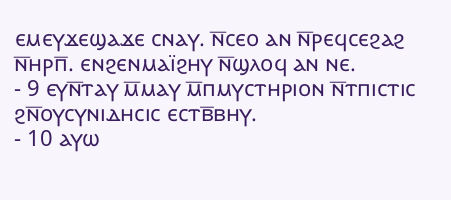ⲉⲙⲉⲩϫⲉϣⲁϫⲉ ⲥⲛⲁⲩ. ⲛ̅ⲥⲉⲟ ⲁⲛ ⲛ̅ⲣⲉϥⲥⲉϩⲁϩ ⲛ̅ⲏⲣⲡ̅. ⲉⲛϩⲉⲛⲙⲁⲓ̈ϩⲏⲩ ⲛ̅ϣⲗⲟϥ ⲁⲛ ⲛⲉ.
- 9 ⲉⲩⲛ̅ⲧⲁⲩ ⲙ̅ⲙⲁⲩ ⲙ̅ⲡⲙⲩⲥⲧⲏⲣⲓⲟⲛ ⲛ̅ⲧⲡⲓⲥⲧⲓⲥ ϩⲛ̅ⲟⲩⲥⲩⲛⲓⲇⲏⲥⲓⲥ ⲉⲥⲧⲃ̅ⲃⲏⲩ.
- 10 ⲁⲩⲱ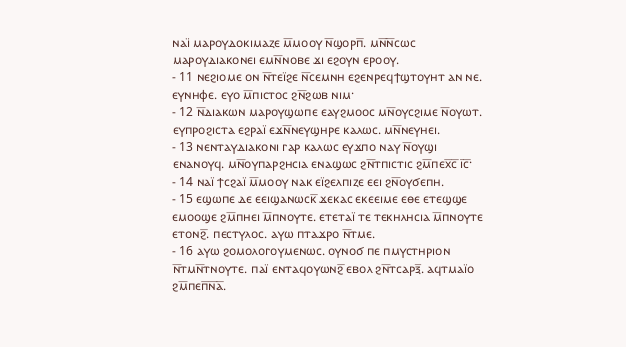ⲛⲁⲓ̈ ⲙⲁⲣⲟⲩⲇⲟⲕⲓⲙⲁⲍⲉ ⲙ̅ⲙⲟⲟⲩ ⲛ̅ϣⲟⲣⲡ̅. ⲙⲛ̅ⲛ̅ⲥⲱⲥ ⲙⲁⲣⲟⲩⲇⲓⲁⲕⲟⲛⲉⲓ ⲉⲙⲛ̅ⲛⲟⲃⲉ ϫⲓ ⲉϩⲟⲩⲛ ⲉⲣⲟⲟⲩ.
- 11 ⲛⲉϩⲓⲟⲙⲉ ⲟⲛ ⲛ̅ⲧⲉⲓ̈ϩⲉ ⲛ̅ⲥⲉⲙⲛⲏ ⲉϩⲉⲛⲣⲉϥϯϣⲧⲟⲩⲏⲧ ⲁⲛ ⲛⲉ. ⲉⲩⲛⲏⲫⲉ. ⲉⲩⲟ ⲙ̅ⲡⲓⲥⲧⲟⲥ ϩⲛ̅ϩⲱⲃ ⲛⲓⲙ·
- 12 ⲛ̅ⲇⲓⲁⲕⲱⲛ ⲙⲁⲣⲟⲩϣⲱⲡⲉ ⲉⲁⲩϩⲙⲟⲟⲥ ⲙⲛ̅ⲟⲩⲥϩⲓⲙⲉ ⲛ̅ⲟⲩⲱⲧ. ⲉⲩⲡⲣⲟϩⲓⲥⲧⲁ ⲉϩⲣⲁⲓ̈ ⲉϫⲛ̅ⲛⲉⲩϣⲏⲣⲉ ⲕⲁⲗⲱⲥ. ⲙⲛ̅ⲛⲉⲩⲏⲉⲓ.
- 13 ⲛⲉⲛⲧⲁⲩⲇⲓⲁⲕⲟⲛⲓ ⲅⲁⲣ ⲕⲁⲗⲱⲥ ⲉⲩϫⲡⲟ ⲛⲁⲩ ⲛ̅ⲟⲩϣⲓ ⲉⲛⲁⲛⲟⲩϥ. ⲙⲛ̅ⲟⲩⲡⲁⲣϩⲏⲥⲓⲁ ⲉⲛⲁϣⲱⲥ ϩⲛ̅ⲧⲡⲓⲥⲧⲓⲥ ϩⲙ̅ⲡⲉⲭ̅ⲥ̅ ⲓ̅ⲥ̅·
- 14 ⲛⲁⲓ̈ ϯⲥϩⲁⲓ̈ ⲙ̅ⲙⲟⲟⲩ ⲛⲁⲕ ⲉⲓ̈ϩⲉⲗⲡⲓⲍⲉ ⲉⲉⲓ ϩⲛ̅ⲟⲩϭⲉⲡⲏ.
- 15 ⲉϣⲱⲡⲉ ⲇⲉ ⲉⲉⲓϣⲁⲛⲱⲥⲕ̅ ϫⲉⲕⲁⲥ ⲉⲕⲉⲉⲓⲙⲉ ⲉⲑⲉ ⲉⲧⲉϣϣⲉ ⲉⲙⲟⲟϣⲉ ϩⲙ̅ⲡⲏⲉⲓ ⲙ̅ⲡⲛⲟⲩⲧⲉ. ⲉⲧⲉⲧⲁⲓ̈ ⲧⲉ ⲧⲉⲕⲏⲗⲏⲥⲓⲁ ⲙ̅ⲡⲛⲟⲩⲧⲉ ⲉⲧⲟⲛϩ̅. ⲡⲉⲥⲧⲩⲗⲟⲥ. ⲁⲩⲱ ⲡⲧⲁϫⲣⲟ ⲛ̅ⲧⲙⲉ.
- 16 ⲁⲩⲱ ϩⲟⲙⲟⲗⲟⲅⲟⲩⲙⲉⲛⲱⲥ. ⲟⲩⲛⲟϭ ⲡⲉ ⲡⲙⲩⲥⲧⲏⲣⲓⲟⲛ ⲛ̅ⲧⲙⲛ̅ⲧⲛⲟⲩⲧⲉ. ⲡⲁⲓ̈ ⲉⲛⲧⲁϥⲟⲩⲱⲛϩ̅ ⲉⲃⲟⲗ ϩⲛ̅ⲧⲥⲁⲣⲝ̅. ⲁϥⲧⲙⲁⲓ̈ⲟ ϩⲙ̅ⲡⲉⲡ̅ⲛ̅ⲁ̅.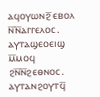ⲁϥⲟⲩⲱⲛϩ̅ ⲉⲃⲟⲗ ⲛ̅ⲛ̅ⲁⲅⲅⲉⲗⲟⲥ. ⲁⲩⲧⲁϣⲉⲟⲉⲓϣ ⲙ̅ⲙⲟϥ ϩⲛ̅ⲛ̅ϩⲉⲑⲛⲟⲥ. ⲁⲩⲧⲁⲛϩⲟⲩⲧϥ̅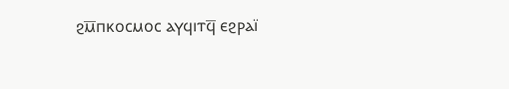ϩⲙ̅ⲡⲕⲟⲥⲙⲟⲥ ⲁⲩϥⲓⲧϥ̅ ⲉϩⲣⲁⲓ̈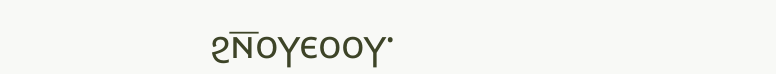ϩⲛ̅ⲟⲩⲉⲟⲟⲩ·